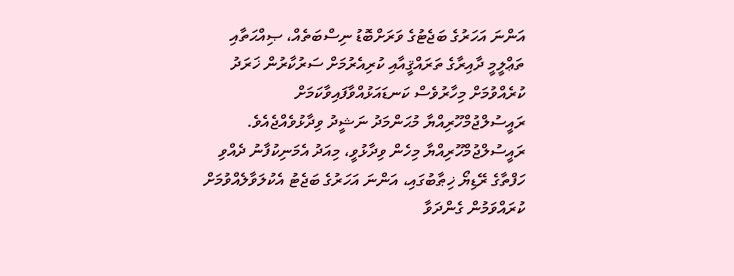އަންނަ އަހަރުގެ ބަޖެޓުގެ ވަރަށްބޮޑު ނިސްބަތެއް، ޞިއްޙަތާއި ތަޢްލީމީ ދާއިރާގެ ތަރައްޤީއާއި ކުރިއެރުމަށް ސަރުކާރުން ޚަރަދު ކުރެއްވުމަށް މިހާރުވެސް ކަނޑައަޅުއްވާފައިވާކަމަށް ރައީސުލްޖުމްހޫރިއްޔާ މުޙަންމަދު ނަޝީދު ވިދާޅުވެއްޖެއެވެ. ރައީސުލްޖުމްހޫރިއްޔާ މިހެން ވިދާޅުވީ، މިއަދު އެމަނިކުފާނު ދެއްވި ހަފްތާގެ ރޭޑިޔޯ ޚިޠާބުގައި، އަންނަ އަހަރުގެ ބަޖެޓު އެކުލަވާލެއްވުމަށް ކުރައްވަމުން ގެންދަވާ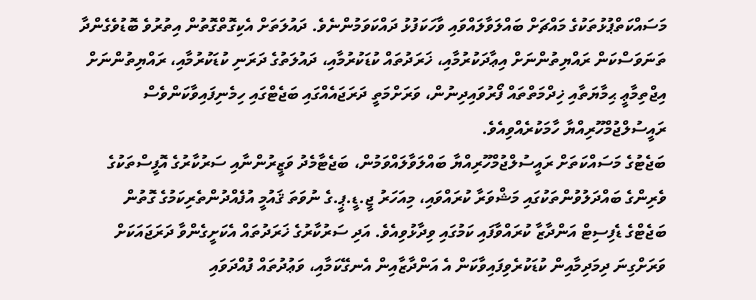މަސައްކަތްޕުޅުތަކުގެ މައްޗަށް ބައްލަވާލައްވައި ވާހަކަފުޅު ދައްކަވަމުންނެވެ. ދައުލަތަށް އެކިގޮތްގޮތުން އިތުރުވެ ބޮޑުވެގެންދާ ތަނަވަސްކަން ރައްޔިތުންނަށް އިޢާދަކުރުމާއި، ޚަރަދުތައް ކުޑަކުރުމާއި، ދައުލަތުގެ ދަރަނި ކުޑަކުރުމާއި، ރައްޔިތުންނަށް އިޖްތިމާޢީ ޙިމާޔަތާއި ޚިދްމަތްތައް ފޯރުވައިދިނުން، ވަރަށްމަތީ ދަރަޖައެއްގައި ބަޖެޓްގައި ހިމެނިފައިވާކަންވެސް ރައީސުލްޖުމްހޫރިއްޔާ ހާމަކުރެއްވިއެވެ.
ބަޖެޓުގެ މަސައްކަތަށް ރައީސުލްޖުމްހޫރިއްޔާ ބައްލަވާލައްވަމުން، ބަޖެޓާމެދު ވަޒީރުންނާއި ސަރުކާރުގެ އޮފީސްތަކުގެ ވެރިންގެ ބައްދަލުވުންތަކުގައި މަޝްވަރާ ކުރައްވައި، މިއަހަރު ޖީ.ޑީ.ޕީ.ގެ ނުވަތަ ޤައުމީ އުފެއްދުންތެރިކަމުގެ ގޮތުން ބަޖެޓްގެ ޑެފިސިޓް އަންދާޒާ ކުރައްވާފައި ކަމުގައި ވިދާޅުވިއެވެ. އަދި ސަރުކާރުގެ ޚަރަދުތައް އެކަށީގެންވާ ދަރަޖައަކަށް ވަރަށްގިނަ ދިމަދިމާއިން ކުޑަކުރެވިފައިވާކަން އެ އަންދާޒާއިން އެނގޭކަމާއި، ވަޢުދުތައް ފުއްދަވައި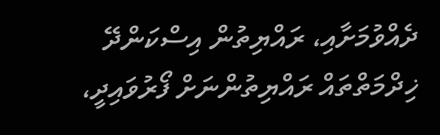ދެއްވުމަށާއި، ރައްޔިތުން އިސްކަންދޭ ޚިދްމަތްތައް ރައްޔިތުންނަށް ފޯރުވައިދީ،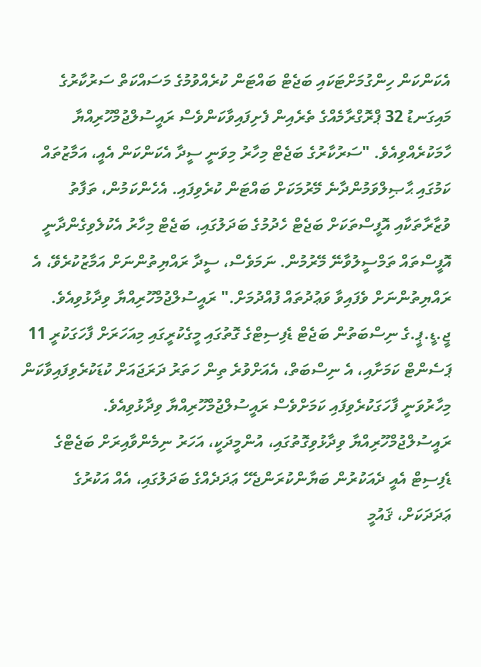އެކަންކަން ހިންގުމަށްޓަކައި ބަޖެޓް ބައްޓަން ކުރެއްވުމުގެ މަސައްކަތް ސަރުކާރުގެ މައިގަނޑު 32 ޕްރޮގްރާމެއްގެ ތެރެއިން ފެށިފައިވާކަންވެސް ރައީސުލްޖުމްހޫރިއްޔާ ހާމަކުރެއްވިއެވެ. "ސަރުކާރުގެ ބަޖެޓް މިހާރު މިވަނީ ސީދާ އެކަންކަން އެއީ، އަމާޒުތައް ކަމުގައި ޙާޞިލްވަމުންދާނެ މޭރުމަކަށް ބައްޓަން ކުރެވިފައި. އެހެންކަމުން، ތަފާތު ވުޒާރާތަކާއި އޮފީސްތަކަށް ބަޖެޓް ހެދުމުގެ ބަދަލުގައި، ބަޖެޓް މިހާރު އެކުލެވިގެންދާނީ އޮފީސްތައް ތަމްސީލުވާނޭ މޭރުމުން. ނަމަވެސް، ސީދާ ރައްޔިތުންނަށް އަމާޒުކުރެވޭ، އެ ރައްޔިތުންނަށް ވެފައިވާ ވަޢުދުތައް ފުއްދުމަށް." ރައީސުލްޖުމްހޫރިއްޔާ ވިދާޅުވިއެވެ.
ޖީ.ޑީ.ޕީ.ގެ ނިސްބަތުން ބަޖެޓް ޑެފިސިޓްގެ ގޮތުގައި މީގެކުރީގައި މިއަހަރަށް ފާހަގަކުރީ 11 ޕަސެންޓް ކަމަށާއި، އެ ނިސްބަތް، އެއަށްވުރެ ތިން ހަތަރު ދަރަޖައަށް ކުޑަކުރެވިފައިވާކަން މިހާރުވަނީ ފާހަގަކުރެވިފައި ކަމަށްވެސް ރައީސުލްޖުމްހޫރިއްޔާ ވިދާޅުވިއެވެ. ރައީސުލްޖުމްހޫރިއްޔާ ވިދާޅުވިގޮތުގައި، އުންމީދަކީ، އަހަރު ނިމެންވާއިރަށް ބަޖެޓްގެ ޑެފިސިޓް އެއީ ދެއަކުރުން ބަޔާންކުރަންޖެހޭ ޢަދަދެއްގެ ބަދަލުގައި، އެއް އަކުރުގެ ޢަދަދަކަށް، ޤައުމީ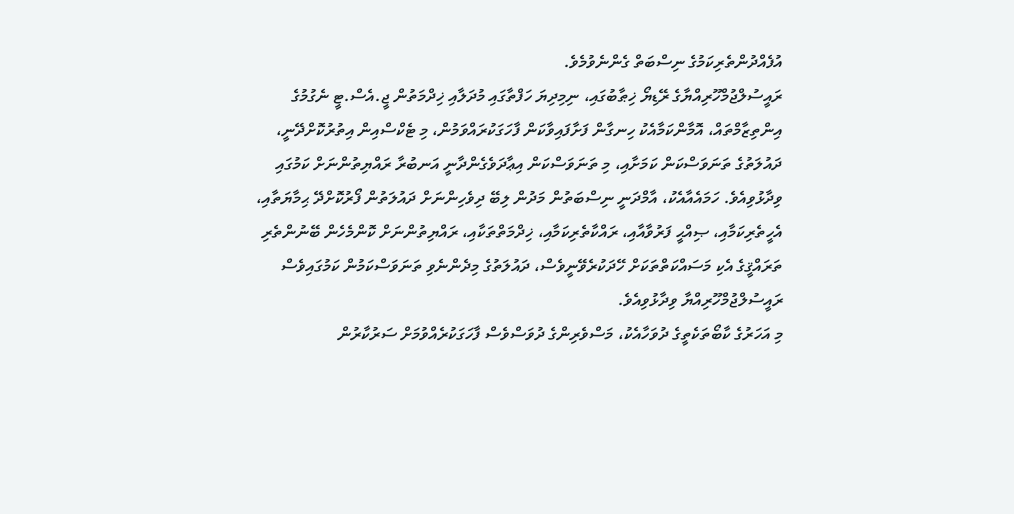އުފެއްދުންތެރިކަމުގެ ނިސްބަތް ގެންނެވުމެވެ.
ރައީސުލްޖުމްހޫރިއްޔާގެ ރޭޑިޔޯ ޚިޠާބުގައި، ނިމިދިޔަ ހަފްތާގައި މުދަލާއި ޚިދްމަތުން ޖީ.އެސް.ޓީ ނެގުމުގެ އިންތިޒާމްތައް، އޮމާންކަމާއެކު ހިނގާން ފަށާފައިވާކަން ފާހަގަކުރައްވަމުން، މި ޓެކްސްއިން އިތުރުކޮށްދޭނީ، ދައުލަތުގެ ތަނަވަސްކަން ކަމަށާއި، މި ތަނަވަސްކަން އިޢާދަވެގެންދާނީ އަނބުރާ ރައްޔިތުންނަށް ކަމުގައި ވިދާޅުވިއެވެ. ހަމައެއާއެކު، އާމްދަނީ ނިސްބަތުން މަދުން ލިބޭ ދިވެހިންނަށް ދައުލަތުން ފޯރުކޮށްދޭ ޙިމާޔަތާއި، އެހީތެރިކަމާއި، ޞިއްޙީ ފަރުވާއާއި، ރައްކާތެރިކަމާއި، ޚިދްމަތްތަކާއި، ރައްޔިތުންނަށް ކޮންމެހެން ބޭނުންތެރި ތަރައްޤީގެ އެކި މަސައްކަތްތަކަށް ހޭދަކުރެވޭނީވެސް، ދައުލަތުގެ މިދެންނެވި ތަނަވަސްކަމުން ކަމުގައިވެސް ރައީސުލްޖުމްހޫރިއްޔާ ވިދާޅުވިއެވެ.
މި އަހަރުގެ ކާބޯތަކެތީގެ ދުވަހާއެކު، މަސްވެރިންގެ ދުވަސްވެސް ފާހަގަކުރެއްވުމަށް ސަރުކާރުން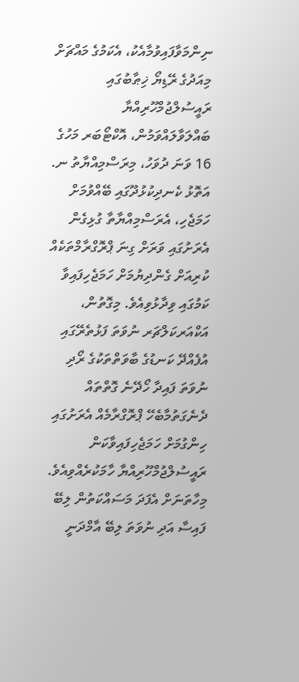ނިންމަވާފައިވުމާއެކު، އެކަމުގެ މައްޗަށް މިއަދުގެ ރޭޑިޔޯ ޚިޠާބުގައި ރައީސުލްޖުމްހޫރިއްޔާ ބައްލަވާލައްވަމުން، އޮކްޓޯބަރ މަހުގެ 16 ވަނަ ދުވަހު، މިރަސްމިއްޔާތު ނ. އަތޮޅު ކެނދިކުޅުދޫގައި ބޭއްވުމަށް ހަމަޖެހި، އެރަސްމިއްޔާތާ ގުޅިގެން އެރަށުގައި ވަރަށް ގިނަ ޕްރޮގްރާމްތަކެއް ކުރިއަށް ގެންދިޔުމަށް ހަމަޖެހިފައިވާ ކަމުގައި ވިދާޅުވިއެވެ. މިގޮތުން، އަކްއަރކަލްޗަރ ނުވަތަ ފަޅުތެރޭގައި އުފެއްދޭ ކަނޑުގެ ބާވަތްތަކުގެ ރޯދި ނުވަތަ ފައިދާ ހޯދޭނެ ގޮތްތައް ދެނެގަތުމާބެހޭ ޕްރޮގްރާމެއް އެރަށުގައި ހިންގުމަށް ހަމަޖެހިފައިވާކަން ރައީސުލްޖުމްހޫރިއްޔާ ހާމަކުރެއްވިއެވެ. މިހާތަނަށް އެފަދަ މަސައްކަތުން ލިބޭ ފައިސާ އަދި ނުވަތަ ލިބޭ އާމްދަނީ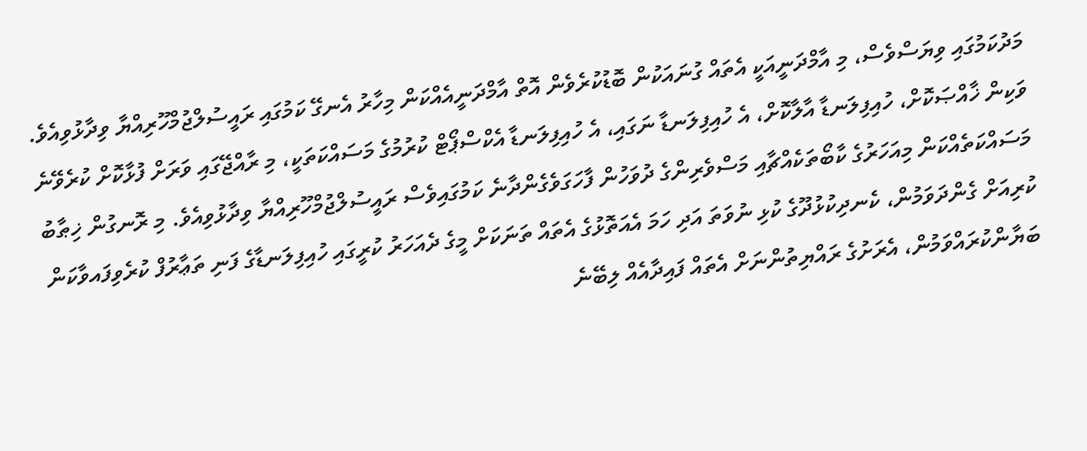މަދުކަމުގައި ވިޔަސްވެސް، މި އާމްދަނީއަކީ އެތައް ގުނައަކުން ބޮޑުކުރެވެން އޮތް އާމްދަނީއެއްކަން މިހާރު އެނގޭ ކަމުގައި ރައީސުލްޖުމްހޫރިއްޔާ ވިދާޅުވިއެވެ. ވަކިން ޚާއްޞަކޮށް، ހުއިފިލަނޑާ އާލާކޮށް، އެ ހުއިފިލަނޑާ ނަގައި، އެ ހުއިފިލަނޑާ އެކްސްޕޯޓް ކުރުމުގެ މަސައްކަތަކީ، މި ރާއްޖޭގައި ވަރަށް ފުޅާކޮށް ކުރެވޭނެ މަސައްކަތެއްކަން މިއަހަރުގެ ކާބޯތަކެއްޗާއި މަސްވެރިންގެ ދުވަހުން ފާހަގަވެގެންދާނެ ކަމުގައިވެސް ރައީސުލްޖުމްހޫރިއްޔާ ވިދާޅުވިއެވެ. މި ރޮނގުން ޚިޠާބު ކުރިއަށް ގެންދަވަމުން، ކެނދިކުޅުދޫގެ ކުޅި ނުވަތަ އަދި ހަމަ އެއަތޮޅުގެ އެތައް ތަނަކަށް މީގެ ދެއަހަރު ކުރީގައި ހުއިފިލަނޑާގެ ފަނި ތަޢާރުފް ކުރެވިފައވާކަން ބަޔާންކުރައްވަމުން، އެރަށުގެ ރައްޔިތުންނަށް އެތައް ފައިދާއެއް ލިބޭނެ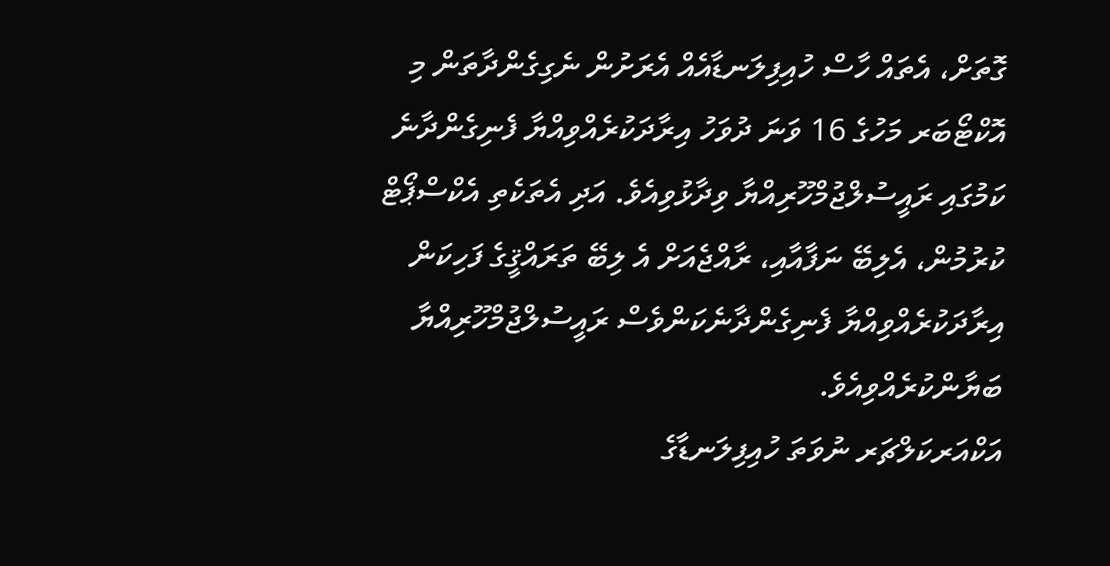ގޮތަށް، އެތައް ހާސް ހުއިފިލަނޑާއެއް އެރަށުން ނެގިގެންދާތަން މި އޮކްޓޯބަރ މަހުގެ 16 ވަނަ ދުވަހު އިރާދަކުރެއްވިއްޔާ ފެނިގެންދާނެ ކަމުގައި ރައީސުލްޖުމްހޫރިއްޔާ ވިދާޅުވިއެވެ. އަދި އެތަކެތި އެކްސްޕޯޓް ކުރުމުން، އެލިބޭ ނަފާއާއި، ރާއްޖެއަށް އެ ލިބޭ ތަރައްޤީގެ ފަހިކަން އިރާދަކުރެއްވިއްޔާ ފެނިގެންދާނެކަންވެސް ރައީސުލްޖުމްހޫރިއްޔާ ބަޔާންކުރެއްވިއެވެ.
އަކްއަރކަލްޗަރ ނުވަތަ ހުއިފިލަނޑާގެ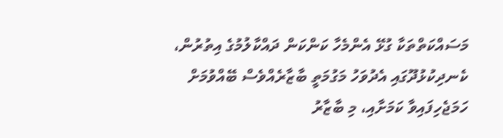މަސައްކަތްތަކާ ގުޅޭ އެންމެހާ ކަންކަން ދައްކާލުމުގެ އިތުރުން، ކެނދިކުޅުދޫގައި އެދުވަހު މަގުމަތީ ބާޒާރެއްވެސް ބޭއްވުމަށް ހަމަޖެހިފައިވާ ކަމަށާއި، މި ބާޒާރު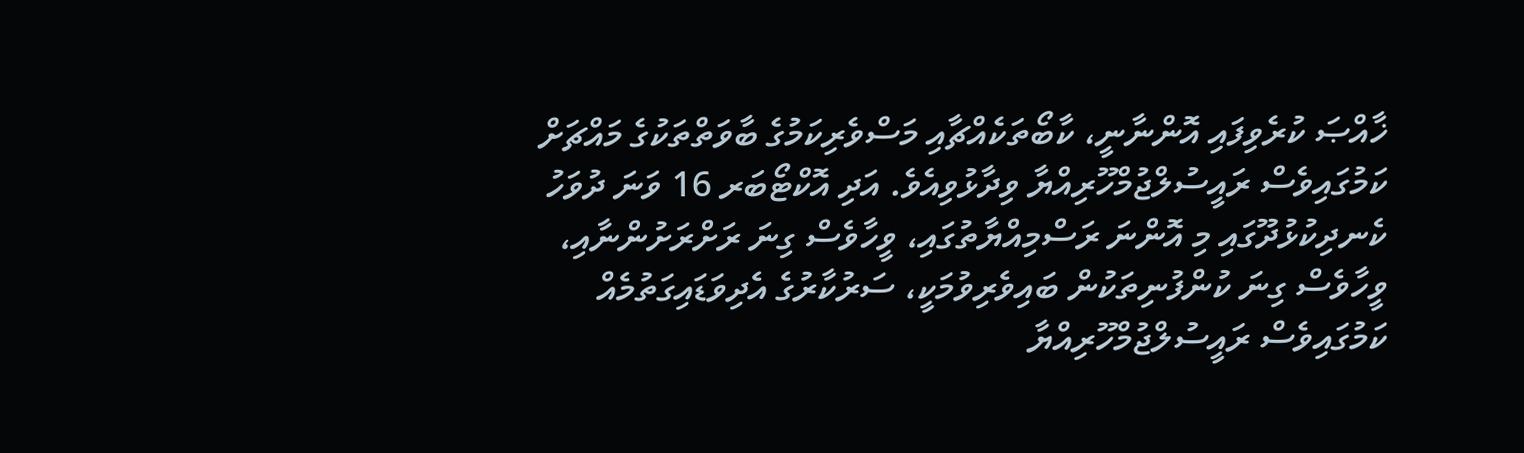ޚާއްޞަ ކުރެވިފައި އޮންނާނީ، ކާބޯތަކެއްޗާއި މަސްވެރިކަމުގެ ބާވަތްތަކުގެ މައްޗަށް ކަމުގައިވެސް ރައީސުލްޖުމްހޫރިއްޔާ ވިދާޅުވިއެވެ. އަދި އޮކްޓޯބަރ 16 ވަނަ ދުވަހު ކެނދިކުޅުދޫގައި މި އޮންނަ ރަސްމިއްޔާތުގައި، ވީހާވެސް ގިނަ ރަށްރަށުންނާއި، ވީހާވެސް ގިނަ ކުންފުނިތަކުން ބައިވެރިވުމަކީ، ސަރުކާރުގެ އެދިވަޑައިގަތުމެއް ކަމުގައިވެސް ރައީސުލްޖުމްހޫރިއްޔާ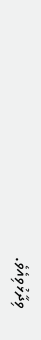ވިދާޅުވިއެވެ.